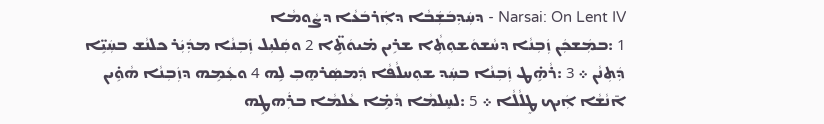Narsai: On Lent IV - ܕܚܲܕܼܒܿܫܲܒܵܐ ܕܐܲܪܒܿܥܵܐ ܕܨܵܘܡܵܐ
1 :ܒܡܲܫܟܲܢ ܙܲܒܼܢܵܐ ܕܚܵܫܘܿܫܘܼܬܼܵܐ ܫܪܹܝܢ ܡ̇ܝܘܿܬܹ̈ܐ 2 ܘܩܲܠܝܼܠ ܙܲܒܼܢܵܐ ܡܕܲܝܲܪ ܟܠܢܵܫ ܒܚܲܝܹ̈ܐ ܕܲܬܼܢܵܢ ܀ 3 :ܪܵܗܹ̇ܛ ܙܲܒܼܢܵܐ ܒܚܲܕ ܫܘܼܚܠܵܦܵܐ ܕܲܡܣܲܪܗܸܒܼ ܠܹܗ 4 ܘܥܲܡܹܗ ܕܙܲܒܼܢܵܐ ܗܵܘܹ̇ܝܢ ܐ̄ܢܵܫܵܐ ܐܲܝܟ ܛܸܠܵܠܵܐ ܀ 5 :ܠܚܸܠܡܵܐ ܕܵܡܹ̇ܐ ܥܵܠܡܵܐ ܒܪܲܗܛܹܗ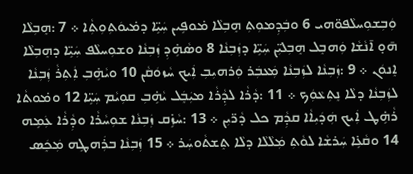ܘܲܒܼܫܘܼܚܠܵܦܘ̈ܗܝ 6 ܘܒܲܕܼܡܘܼܬܼ ܗܸܒܼܠܵܐ ܡ̇ܘܦܹܝܢ ܚܲܝܹ̈ܐ ܕܡ̇ܝܘܿܬܼܘܼܬܼܵܐ ܀ 7 :ܗܸܒܼܠܵܐ ܗ̄ܘ̣ ܐ̄ܢܵܫܵܐ ܘܲܗܒܸܠ ܗܸܒܼܠܝܼ̈ܢ ܚܲܝܹ̈ܐ ܕܙܲܒܼܢܵܐ 8 ܘܣܵܗܹ̇ܕܼ ܙܲܒܼܢܵܐ ܘܫܘܼܚܠܵܦ ܚܲܝܹ̈ܐ ܕܗܸܒܼܠܵܐ ܐܸܢܘܿܢ ܀ 9 :ܙܲܒܼܢܵܐ ܠܙܲܒܼܢܵܐ ܡܲܥܒܲܪ ܘܲܪܗܝܼܒܼ ܐܲܝܟ ܚܵܙܘܿܩܵܢ 10 ܘܝܵܗܹ̇ܒܼ ܐܲܬܼܪܵ ܙܲܒܼܢܵܐ ܠܙܲܒܼܢܵܐ ܕܠܵܐ ܢܸܬܼܥܵܘܲܟ ܀ 11 :ܕܵܪܵܐ ܠܕܼܵܪܵܐ ܡܝܲܒܸܿܠ ܝܵܗܹ̇ܒܼ ܩܘܼܝܵܡ ܚܲܝܹ̈ܐ 12 ܘܡ̇ܘܬܵܐ ܪܵܗܹ̇ܛ ܐܲܝܟ ܗܲܕܿܝܼܐܵܐ ܩܕܼܵܡ ܟܠ ܕܵܪ̈ܝܼܢ ܀ 13 :ܚܵܙܹ̇ܩ ܙܲܒܼܢܵܐ ܫܘܼܚܵܪܵܐ ܘܕܼܵܪܵܐ ܥܲܡܹܗ 14 ܘܩܵܥܹ̇ܐ ܚܲܪܫܵܐ ܠܘܵܬܼ ܡܲܠܵܠܵܐ ܕܠܵܐ ܬܸܫܬܵܘܚܲܪ ܀ 15 ܙܲܒܼܢܵܐ ܒܪܲܗܛܹܗ ܡܲܟܸܿܣ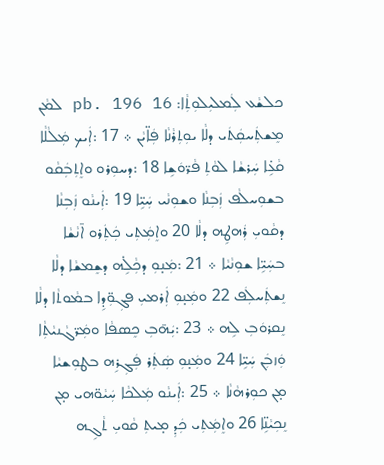ܟܠܫܵܥ ܠܲܡܠܝܼܠܘܼܬܼܵܐ: pb. 196 16 ܠܡܵܢ ܡܸܫܬܲܚܩܲܬܿܝ ܕܠܵܐ ܝܘܼܬܼܪܵܢܵܐ ܦܲܐ̈ܝܵܢ ܀ 17 :ܐܲܝܟ ܡܲܠܵܠܵܐ ܩܵܥܹ̇ܐ ܚܲܪܫܵܐ ܠܘܵܬܼ ܦܵܪ̈ܘܿܫܹܐ 18 :ܕܚܘܼܪܘ ܘܐܸܬܼܒܲܩܵܘ ܒܫܘܼܚܠܵܦ ܙܲܒܼܢܵܐ ܘܫܘܼܢܵܝ ܚܲܝܹ̈ܐ 19 :ܐܲܝܢܵܘ ܙܲܒܼܢܵܐ ܕܩܵܘܝܼ ܪܲܗܛܹܗ ܕܠܵܐ 20 ܘܐܸܡܲܬܼܝ ܟܲܬܲܪܘ ܐ̄ܢܵܫܵܐ ܒܚܲܝܹ̈ܐ ܫܘܼܢܵܝܵܐ ܀ 21 :ܡܲܢ̣ܘܼ ܕܟܼܵܠܹ̇ܗ ܕܫܸܡܫܵܐ ܕܠܵܐ ܢܸܫܬܲܚܠܲܦ 22 ܘܡܲܢ̣ܘܼ ܐܲܪܡܝܼ ܦܓܼܘܼ̈ܕܹܐ ܒܡܵܘܬܵܐ ܕܠܵܐ ܢܸܩܪܘܿܒܼ ܠܹܗ ܀ 23 :ܝܲܗ̄ܒܼ ܟܸܣܦܵܐ ܘܡܲܪ̈ܓܵܢܝܵܬܼܵܐ ܘܲܙܒܲܢ ܚܲܝܹ̈ܐ 24 ܘܡܲܢ̣ܘܼ ܣܲܬܲܪ ܦܲܓܼܪܹܗ ܒܛܘܼܫܝܵܐ ܡ̣ܢ ܟܘܼܪܗܵܢܵܐ ܀ 25 :ܐܲܝܢܵܘ ܡܲܠܟܵܐ ܚܲܝܵܘ̈ܗܝ ܡ̣ܢ ܢܸܟܼܝܵܢܹ̈ܐ 26 ܘܐܸܡܲܬܼܝ ܟܲܕܼ ܡ̣ܝܬܼ ܩܵܘܝܼ ܬܵܓܹܗ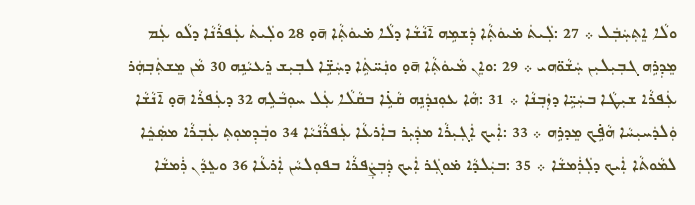ܘܠܵܐ ܐܸܬܼܚܲܒܲܠ ܀ 27 :ܠܲܝܬܿ ܡ̇ܝܘܿܬܼܵܐ ܕܲܫܡܹܗ ܐ̄ܢܵܫܵܐ ܕܠܵܐ ܡ̇ܝܘܿܬܼܵܐ ܗ̄ܘ̣ 28 ܘܠܲܝܬܿ ܥܲܦܪܵܢܵܐ ܕܠܵܘ ܥܲܡ ܡܸܕܼܪܹܗ ܓܒܼܝܼܠܝܼܢ ܚܲܫܵܘ̈ܗܝ ܀ 29 :ܘܐܸܢ ܡܵܝܘܿܬܼܵܐ ܗ̄ܘ̣ ܘܢܲܚ̈ܬܹܿܐ ܕܚܲܫܹ̈ܐ ܠܒܼܝܼܫ ܪܸܥܝܵܢܹܗ 30 ܡܵܢ ܡܸܫܬܲܒܼܗܲܪ ܥܲܦܪܵܐ ܫܝܼܛܵܐ ܒܚܲܝܹ̈ܐ ܕܙܲܒܼܢܵܐ ܀ 31 :ܗܵܐ ܥܘܼܢܕܲܢܹܗ ܩܵܥܹ̇ܐ ܒܩܵܠܵܐ ܥܲܠ ܚܘܼܒܵܠܹܗ 32 ܕܥܲܦܪܵܐ ܗ̄ܘ̣ ܐ̄ܢܵܫܵܐ ܘܲܠܕܿܚܝܼܚܵܐ ܗܵܦܹ̇ܟ ܡܸܕܪܹܗ ܀ 33 :ܐܲܝܟ ܐܲܓܼܝܼܪܵܐ ܡܕܲܝܼܪ ܒܐܲܪܥܵܐ ܥܲܦܪܵܢܵܝܵܐ 34 ܘܒܲܕܼܡܘܼܬܼ ܥܲܒܼܪܵܐ ܡܣܲܟܸܿܐ ܠܡܵܘܬܵܐ ܐܲܝܟ ܕܠܲܪܲܡܫܵܐ ܀ 35 :ܒܝܲܠܕܵܐ ܡ̇ܘܓܲܪ ܐܲܝܟ ܕܲܒܼܨܲܦܪܵܐ ܒܦܘܼܠܚܵܢ ܐܲܪܥܵܐ 36 ܘܥܸܕܵܢ ܪܲܡܫܵܐ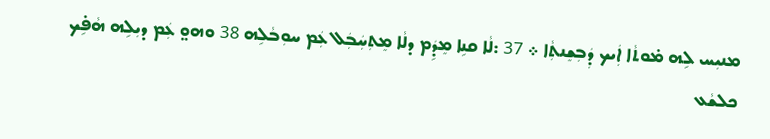ܡܢܝܼܚ ܠܹܗ ܡ̇ܘܬܵܐ ܐܲܝܟ ܕܲܒܼܫܸܢܬܼܵܐ ܀ 37 :ܠܵܐ ܩܢܹܐ ܡܸܕܹܿܡ ܕܠܵܐ ܡܸܬܼܚܲܒܲܠ ܥܲܡ ܚܘܼܒܵܠܹܗ 38 ܘܗܘ̤ ܥܲܡ ܕܝܼܠܹܗ ܗܵܦܹ̇ܟ ܟܠܫܵܥ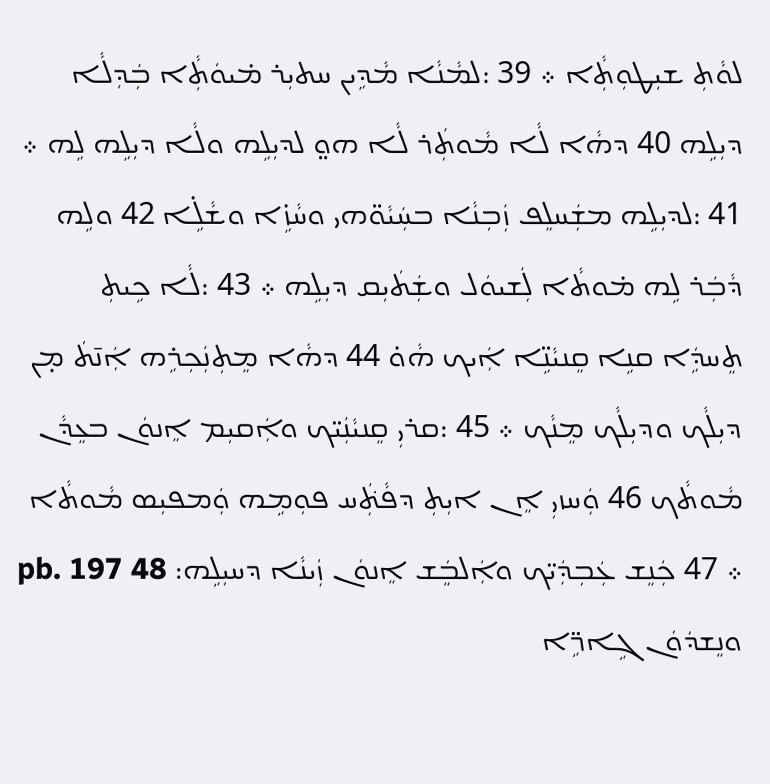ܠܘܵܬܼ ܫܝܼܛܘܼܬܼܵܐ ܀ 39 :ܠܡܵܢܵܐ ܡܵܕܹܝܢ ܚܬܝܼܪ ܡ̇ܝܘܿܬܼܵܐ ܒܲܕܼܠܵܐ ܕܝܼܠܹܗ 40 ܕܗܵܐ ܠܵܐ ܡܵܘܬܲܪ ܠܵܐ ܗܘ̤ ܠܕܝܼܠܹܗ ܘܠܵܐ ܕܝܼܠܹܗ ܠܹܗ ܀ 41 :ܠܕܝܼܠܹܗ ܡܫܲܚܠܸܦ ܙܲܒܼܢܵܐ ܒܚܲܝܵܘ̈ܗܝ ܘܚܵܙܹ̇ܐ ܘܫܵܠܹ̇ܐ 42 ܘܠܹܗ ܕܵܒܲܪ ܠܹܗ ܡ̇ܘܬܵܐ ܠܲܫܝܘܿܠ ܘܫܲܬܿܝܼܩ ܕܝܼܠܹܗ ܀ 43 :ܠܵܐ ܟܹܝܬܼ ܬܸܚܕܹܿܐ ܩܢܹܐ ܩܸܢܝܵܢܹ̈ܐ ܐܲܝܟ ܗܵܘ̇ 44 ܕܗܵܐ ܡܸܬܼܢܲܟܼܪܹܗ ܐܲܢ̄ܬܿ ܡ̣ܢ ܕܝܼܠܵܟ ܘܕܝܼܠܵܟ ܡܸܢܵܟ ܀ 45 :ܩܪܝܼ ܩܸܢܝܵܢܲܝ̈ܟ ܘܐܲܩܝܼܡ ܐܸܢܘܿܢ ܒܥܸܕܵܢ ܡܵܘܬܵܟ 46 ܘܲܚܙܝܼ ܐܸܢ ܐܝܼܬܼ ܕܦܵܬ݁ܲܚ ܦܘܼܡܹܗ ܘܲܡܦܝܼܣ ܡܵܘܬܵܐ ܀ 47 ܟܲܢܸܫ ܥܲܒܼܕܲܝ̈ܟ ܘܐܲܠܒܸܿܫ ܐܸܢܘܿܢ ܙܲܝܢܵܐ ܕܚܝܼܠܹܗ: pb. 197 48 ܘܢܸܫܕܿܘܿܢ ܓܹܐܪܹ̈ܐ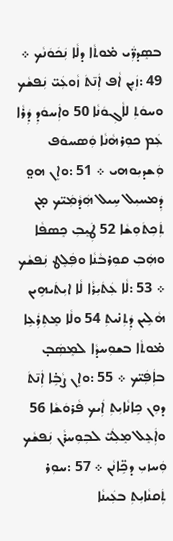ܒܣܸܕܪ̈ܲܝ ܡ̇ܘܬܵܐ ܕܠܵܐ ܢܲܟܿܘܿܢܵܟ ܀ 49 :ܙܲܝܸܢ ܐܵܦ ܐܲܢ̄ܬܿ ܙܵܘܥܲܝ̈ ܢܲܦܫܵܟ ܘܚܘܿܬܼ ܠܐܵܓܼܘܿܢܵܐ 50 ܘܐܲܚܘܿܕܼ ܕܲܪܵܐ ܥܲܡ ܟܘܼܪܗܵܢܵܐ ܘܲܣܚܘܿܦ ܘܲܫܕܝܼܘܗܝ ܀ 51 :ܘܐܸܢ ܗܘ̤ ܕܲܡܚܝܼܠ ܚܹܝܠ ܗܲܕܵܡܲܝ̈ܟ ܡ̣ܢ ܬܲܟܼܬܿܘܼܫܵܐ 52 ܛܲܝܸܒܼ ܟܸܣܦܵܐ ܘܗܲܒܼ ܩܘܼܪܒܵܢܵܐ ܘܦܲܠܸܛ ܢܲܦܫܵܟ ܀ 53 :ܠܵܐ ܥܲܬܿܝܼܪܵܐ ܠܵܐ ܐܝܼܬܿܝܗܹܝܢ ܗܵܠܹܝܢ ܕܲܬܼܢ̇ܝܬܼ 54 ܘܠܵܐ ܡܸܬܼܪܲܥܹܐ ܡ̇ܘܬܵܐ ܒܫܘܼܚܕܵܐ ܠܡܸܣܲܒ̣ ܒܐܲܦܲܝ̈ܟ ܀ 55 :ܘܐܸܢ ܨܵܒܹ̇ܐ ܐܲܢ̄ܬܿ ܕܘܼܢ ܟܹܐܢܵܐܝܼܬܼ ܐܲܝܟ ܦܵܪܘܿܫܵܐ 56 ܘܐܲܥܸܠ ܡܸܠܲܝ̈ ܠܒܼܘܼܚܪܵܢ ܢܲܦܫܵܟ ܘܲܚܙܝܼ ܕܟܹ̈ܐܢܵܢ ܀ 57 :ܚܘܼܪ ܬܲܩܢܵܐܝܼܬܼ ܒܥܲܝܢܵܐ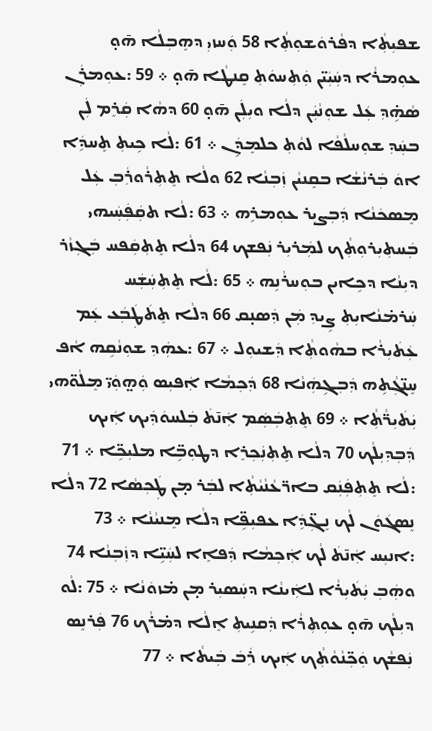ܫܦܝܼܬܼܵܐ ܕܦܵܪܘܿܫܘܼܬܼܵܐ 58 ܘܲܚܙܝܼ ܕܗܸܒܼܠܵܐ ܗ̄ܘ̣ ܥܘܼܡܪܵܐ ܕܚܲܝܲܝ̈ܢ ܘܲܬܼܚܘܿܬܼ ܩܸܢܛܵܐ ܗ̄ܘ̣ ܀ 59 :ܥܘܼܡܪܲܢ ܣܵܗܹ̇ܕܼ ܥܲܠ ܫܘܼܢܵܝܲܢ ܕܠܵܐ ܘܝܼܠܲܢ ܗ̄ܘ̣ 60 ܕܗܵܐ ܩܲܪܸܡ ܠܲܢ ܒܚܲܕܼ ܫܘܼܚܠܵܦܵܐ ܠܘܵܬܼ ܟܠܡܸܕܹܿܢ ܀ 61 :ܠܵܐ ܟܹܝܬܼ ܬܸܚܕܹܿܐ ܐܘܿ ܒܲܪܢܵܫܵܐ ܒܩܸܢܝܵܢ ܙܲܒܼܢܵܐ 62 ܘܠܵܐ ܬܸܬܼܪܵܘܪܲܒܼ ܥܲܠ ܡܸܣܟܿܢܵܐ ܕܲܒܼܨܝܼܪ ܥܘܼܡܪܹܗ ܀ 63 :ܠܵܐ ܬܩܲܦܲܚܲܝܗܝ ܒܲܚܬܼܝܼܪܘܼܬܼܵܟ ܠܡܲܪܝܼܪ ܢܲܦܫܟ 64 ܕܠܵܐ ܬܸܬܼܩܲܦܚ ܒܲܓܼܙܵܪ ܕܝܼܢܵܐ ܕܟܹܐܝܢ ܒܘܼܚܪܵܢܹܗ ܀ 65 :ܠܵܐ ܬܸܬܼܚܲܫܲܚ ܚܲܪܡ̇ܢܵܐܝܼܬܼ ܨܹܝܕܼ ܡܲܢ ܕܲܣܢ̣ܩ 66 ܕܠܵܐ ܬܸܬܿܛܲܒܲܥ ܥܲܡ ܥܲܬܿܝܼܪܵܐ ܒܗܵܘܬܼܵܐ ܕܲܫܝܘܼܠ ܀ 67 :ܥܗܲܕܼ ܫܘܼܢܵܩܹܗ ܐܵܦ ܚܸܢ̈ܓܼܵܬܹܗ ܕܲܒܼܓܹܗܲܢܵܐ 68 ܕܲܟܼܡܵܐ ܐܲܦܝܼܣ ܘܲܗ̤ܘܲܝ̈ ܡܸܠܵܘ̈ܗܝ ܝܲܬܿܝܼܪ̈ܵܬܼܵܐ ܀ 69 ܬܸܬܼܒܲܣܲܡ ܐܲܢ̄ܬܿ ܒܲܠܚܘܿܕܲܝܟ ܐܲܝܟ ܕܲܒܼܕܼܝܼܠܵܟ 70 ܕܠܵܐ ܬܸܬܼܢܲܟܼܪܸܐ ܕܛܘܼܒܹ̈ܐ ܡܠܝܼܟܹ̈ܐ ܀ 71 :ܠܵܐ ܬܸܬܼܦܲܢܲܩ ܒܐܪ̈ܥܵܢܵܝܵܬܼܵܐ ܠܒܲܪ ܡ̣ܢ ܛܲܟܼܣܵܐ 72 ܕܠܵܐ ܢܸܣܓܿܘܿܢ ܠܵܟ ܢܸܓܼ̈ܕܹܿܐ ܥܦܝܼܦܹ̈ܐ ܕܠܵܐ ܡܸܢܝܵܢܵܐ ܀ 73 :ܐܢܝܼܚ ܐܲܢ̄ܬܿ ܠܵܟ ܐܲܟܼܡܵܐ ܕܲܦܐܸܐ ܠܚܲܝܹ̈ܐ ܕܙܲܒܼܢܵܐ 74 ܘܗܲܒܼ ܝܲܬܿܝܼܪܵܐ ܠܐܲܝܢܵܐ ܕܚܲܣܝܼܪ ܡ̣ܢ ܡ̇ܙܘܿܢܵܐ ܀ 75 :ܠܵܘ ܕܝܼܠܵܟ ܗ̄ܘ̣ ܥܘܼܬܼܪܵܐ ܕܲܩܢܹܝܬܼ ܐܸܠܵܐ ܕܡ̇ܪܵܟ 76 ܦܲܪܢܸܣ ܢܲܦܫܵܟ ܘܲܟܼ̈ܢܵܘܵܬܼܵܟ ܐܲܝܟ ܪܲܒܿ ܒܲܝܬܵܐ ܀ 77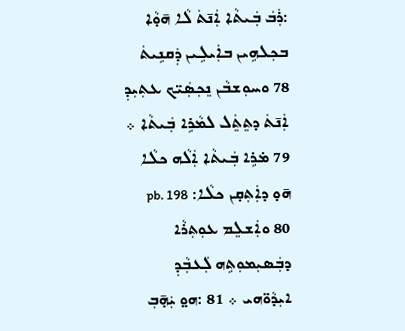:ܪܲܒܿ ܒܲܝܬܵܐ ܐܲܢ̄ܬܿ ܠܵܐ ܗ̄ܘ̣ܵܐ ܒܟܼܠܗܹܝܢ ܒܐܲܝܠܹܝܢ ܕܲܩܢܹܝܬܿ 78 ܘܚܘܼܫܒܵܢ ܢܸܟܼܣܲܝ̈ܟ ܥܬܼܝܼܕܼ ܐܲܢ̄ܬܿ ܕܬܸܬܸܿܠ ܠܡܵܪܹܐ ܒܲܝܬܵܐ ܀ 79 ܡ̇ܪܹܐ ܒܲܝܬܵܐ ܐܲܠܵܗ ܟܠܵܐ ܗ̄ܘ̣ ܕܐܲܬܼܩ̣ܢ ܟܠܵܐ: pb. 198 80 ܘܐܲܫܠܸܡ ܥܘܼܬܼܪܵܐ ܕܒܲܣܝܼܡܘܼܬܹܗ ܠܲܥܒܼܵܕܼ ܐܝܼܕܵܘ̈ܗܝ ܀ 81 :ܗܘ̤ ܝܲܗ̣̄ܒܼ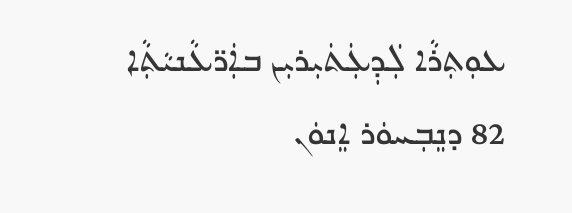ܥܘܼܬܼܪܵܐ ܠܲܕܼܥܲܬܿܝܼܪܝܼܢ ܒܐܲܪ̈ܥܵܢܝܵܬܼܵܐ 82 ܕܢܸܒܼܚܘܿܪ ܐܸܢܘܿܢ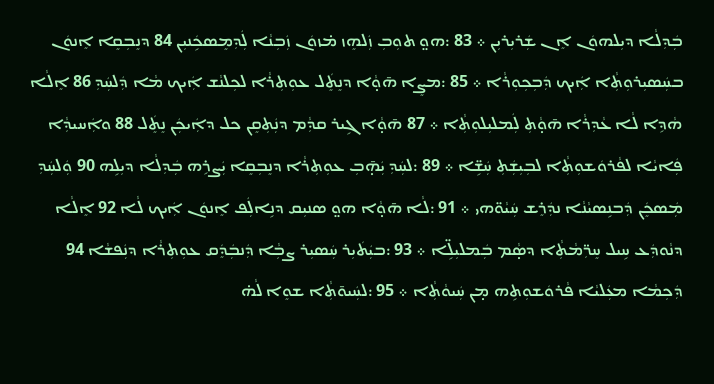ܒܲܕܼܠܵܐ ܕܝܼܠܗܘܿܢ ܐܸܢ ܫܲܪܝܼܪܝܼܢ ܀ 83 :ܗܘ̤ ܬܘܼܒܼ ܙܲܠܗܸܙ ܡ̇ܙܘܿܢ ܙܲܒܼܢܵܐ ܠܲܕܼܡܸܣܟܹܿܢܝܼܢ 84 ܕܢܸܒܼܩܸܐ ܐܸܢܘܿܢ ܒܚܲܣܝܼܪܘܼܬܼܵܐ ܐܲܝܟ ܕܲܒܼܟܼܘܼܪܵܐ ܀ 85 :ܡܨܸܐ ܗ̄ܘ̣ܵܐ ܕܢܸܬܸܿܠ ܥܘܼܬܼܪܵܐ ܠܟܼܠܢܵܫ ܐܲܝܟ ܡܵܐ ܕܲܠܚܲܕܼ 86 ܐܸܠܵܐ ܗܵܕܹܐ ܠܵܐ ܥܵܕܼܪܵܐ ܗ̄ܘ̣ܵܬܼ ܠܲܡܠܝܼܠܘܼܬܼܵܐ ܀ 87 ܗ̄ܘ̣ܵܐ ܓܹܝܪ ܩܕܼܵܡ ܕܢܲܬܼܩܸܢ ܟܠ ܕܐܲܝܟܲܢ ܢܸܬܸܿܠ 88 ܘܐܲܚܝܕܼܵܐ ܦܲܐܝܵܐ ܠܦܵܪܘܿܫܘܼܬܼܵܐ ܠܒܼܝܼܫܲܬܼ ܚܲܫܹ̈ܐ ܀ 89 :ܠܚܲܕܼ ܝܲܗ̣̄ܒܼ ܥܘܼܬܼܪܵܐ ܕܢܸܒܼܩܸܐ ܝܲܨܪܹܗ ܒܲܕܼܠܵܐ ܕܝܼܠܹܗ 90 ܘܲܠܚܲܕܼ ܡܲܣܟܸܿܢ ܕܲܒܢܹܣܝܵܢܵܐ ܢܕܲܪܸܫ ܚܲܝܵܘ̈ܗܝ ܀ 91 :ܠܵܐ ܗ̄ܘ̣ܵܐ ܗܘ̤ ܣܢܝܼܩ ܕܢܹܐܠܲܦ ܐܸܢܘܿܢ ܐܲܝܟ ܠܵܐ 92 ܐܸܠܵܐ ܕܢܵܘܕܲܥ ܚܹܝܠ ܚܸܪܼ̈ܡܵܬܼܵܐ ܕܣ̣ܵܡ ܒܲܡܠܝܼܠܹ̈ܐ ܀ 93 :ܒܝܲܬܿܝܼܪ ܚܲܣܝܼܪ ܨܒܼܵܐ ܕܲܢܒܲܕܸܿܩ ܥܘܼܬܼܪܵܐ ܕܢܲܦܫܵܐ 94 ܕܲܟܼܡܵܐ ܡܥܲܠܝܵܐ ܦܵܪܘܿܫܘܼܬܹܗ ܡ̣ܢ ܚܲܝܘܵܬܼܵܐ ܀ 95 :ܠܚܲܝܘ̄ܬܼܵܐ ܫܘܸܐ ܠܵܗ̇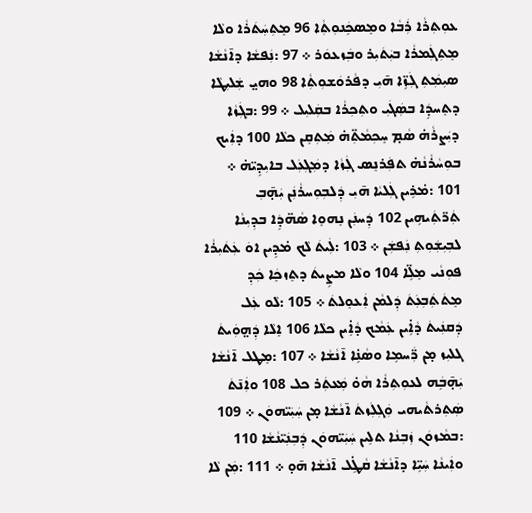ܥܘܼܬܼܪܵܐ ܪܲܒܵܐ ܘܡܸܣܟܹܿܢܘܼܬܼܵܐ 96 ܡܸܬܼܚܲܬܿܪܵܐ ܘܠܵܐ ܡܸܬܼܓܲܡܪܵܐ ܒܝܲܬܿܝܼܪ ܘܒܲܙܥܘܿܪ ܀ 97 :ܢܲܦܫܵܐ ܕܐ̄ܢܵܫܵܐ ܣܝܼܡܲܬܼ ܓܲܙܹ̈ܐ ܗ̄ܝܼ ܕܦܵܪܘܿܫܘܼܬܼܵܐ 98 ܘܗܝ̤ ܫܲܠܝܼܛܵܐ ܕܬܸܚܕܹܿܐ ܒܣܲܓܿܝܼ ܘܬܼܟܼܪܵܐ ܒܩܲܠܝܼܠ ܀ 99 :ܒܓܲܙܵܐ ܕܝܲܨܪܵܗ̇ ܣܵܡ̣ ܚܸܟܼܡܵܬܼ̈ܗ̇ ܡܲܬܼܩܸܢ ܟܠܵܐ 100 ܕܐܲܝܟ ܒܘܼܚܵܪܵܢܵܗ̇ ܬܦܲܪܢܸܣ ܓܲܙܵܐ ܕܡܲܓܼܥܲܠ ܒܐܝܼܕܹܝ̈ܗ̇ ܀ 101 :ܡ̇ܪܹܝܢ ܓܲܠܝܵܐ ܗ̄ܝܼ ܕܲܠܒܼܘܼܚܪܵܢܲܢ ܝܲܗ̣̄ܒܼ ܬܲܪ̈ܬܲܝܗܹܝܢ 102 ܕܲܚܢܲܢ ܢܸܗܘܸܐ ܣܵܗ̈ܕܹܿܐ ܒܕܼܝܼܢܵܐ ܠܒܼܝܼܫܲܘܼܬܼ ܢܲܦܫܲܢ ܀ 103 :ܠܲܝܬܿ ܠܵܟ ܡ̇ܕܹܝܢ ܐܘܿ ܥܲܬܿܝܼܪܵܐ ܦܘܼܢܵܝ ܡܸܠܹ̈ܐ 104 ܘܠܵܐ ܡܨܹܝܬܿ ܕܬܸܙܟܸܿܐ ܟܲܕܼ ܡܸܬܿܬܲܒܼܥܲܬܿ ܕܲܠܡܵܢ ܐܲܥܘܸܠܬܿ ܀ 105 :ܠܵܘ ܥܲܠ ܕܲܩܢܲܝܬܿ ܕܵܐܹ̇ܝܢ ܥܲܡܵܟ ܕܵܐܹ̇ܝܢ ܟܠܵܐ 106 ܐܸܠܵܐ ܕܲܗ̤ܘܲܝܬܿ ܓܠܝܼܙ ܡ̣ܢ ܪ̈ܲܚܡܹܐ ܘܣܵܢܹ̇ܐ ܐ̄ܢܵܫܵܐ ܀ 107 :ܡܸܛܠ ܐ̄ܢܵܫܵܐ ܝܲܗ̣̄ܒܹܿܗ ܠܥܘܼܬܼܪܵܐ ܗܵܘ̇ ܡܲܥܬܲܪ ܟܠ 108 ܘܐܲܢ̄ܬܿ ܣܲܬܼܪܬܵܝܗܝ ܘܲܓܼܠܲܙܬܿ ܐ̄ܢܵܫܵܐ ܡ̣ܢ ܚܲܝܲܝ̈ܗܘܿܢ ܀ 109 :ܒܡܵܙܘܿܢ ܙܲܒܼܢܵܐ ܬܠܹܝܢ ܚܲܝܲܝ̈ܗܘܿܢ ܕܲܒܼܢܲܝ̈ܢܵܫܵܐ 110 ܘܐܲܝܢܵܐ ܚܲܝܹ̈ܐ ܕܐ̄ܢܵܫܵܐ ܩܵܛܹ̇ܠ ܐ̄ܢܵܫܵܐ ܗ̄ܘ̣ ܀ 111 :ܡܲܢ ܠܵܐ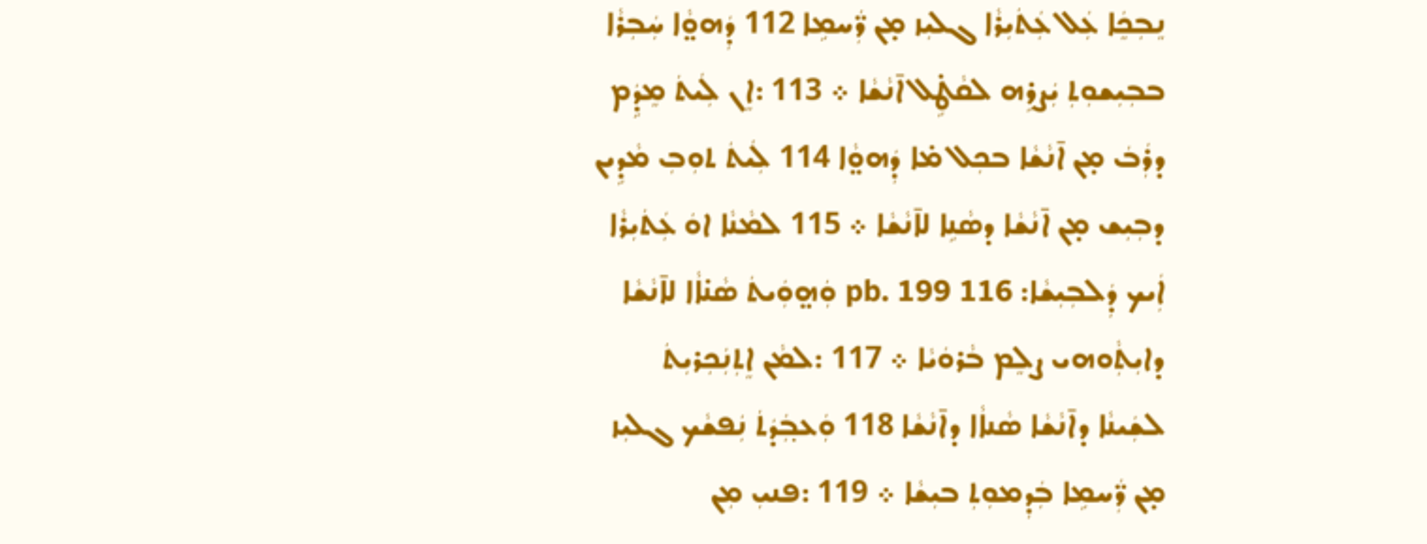ܢܸܒܼܟܸܿܐ ܥܲܠ ܥܲܬܿܝܼܪܵܐ ܓܠܝܼܙ ܡ̣ܢ ܪ̈ܲܚܡܹܐ 112 ܕܲܗܘ̤ܵܐ ܚܲܒܼܪܵܐ ܒܒܼܝܼܫܘܼܬܼ ܝܲܨܪܹܗ ܠܩܵܛܹ̇ܠ ܐ̄ܢܵܫܵܐ ܀ 113 :ܐܸܢ ܠܲܝܬܿ ܡܸܕܹܿܡ ܕܪܲܒܿ ܡ̣ܢ ܐ̄ܢܵܫܵܐ ܒܟܼܠ ܡ̇ܐ ܕܲܗܘ̤ܵܐ 114 ܠܲܝܬܿ ܬܘܼܒܼ ܡܵܕܹܝܢ ܕܒܼܝܼܫ ܡ̣ܢ ܐ̄ܢܵܫܵܐ ܕܣܵܢܹܐ ܠܐ̄ܢܵܫܵܐ ܀ 115 ܠܡܵܢܵܐ ܐܘܿ ܥܲܬܿܝܼܪܵܐ ܐܲܝܟ ܕܲܠܒܼܝܼܫܵܐ: pb. 199 116 ܘܲܗ̤ܘܲܝܬܿ ܣܵܢ̇ܐܵܐ ܠܐ̄ܢܵܫܵܐ ܕܐܝܼܬܼܵܘܗܝ ܨܠܸܡ ܒܵܪܘܿܝܵܐ ܀ 117 :ܠܡܵܢ ܐܸܬܼܢܲܟܼܪܝܼܬܿ ܠܫܲܝܢܵܐ ܕܐ̄ܢܵܫܵܐ ܣܵܢܐܵܐ ܕܐ̄ܢܵܫܵܐ 118 ܘܲܥܒ݂ܲܕܿܬܿ ܢܲܦܫܵܟ ܓܠܝܼܙ ܡ̣ܢ ܪ̈ܲܚܡܹܐ ܒܲܕܼܡܘܼܬܼ ܒܝܼܫܵܐ ܀ 119 :ܦܢܝܼ ܡܼܢ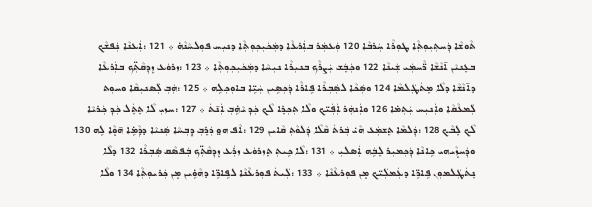ܬܵܘܫܵܐ ܕܲܚܬܼܝܼܘܼܬܼܵܐ ܛܘܼܪܵܐ ܚܲܪܒܵܐ 120 ܘܲܥܡܲܪ ܒܐܲܪܥܵܐ ܕܡܲܟܿܝܼܟܼܘܼܬܼܵܐ ܕܢܝܼܚ ܦܘܼܠܚܵܢܵܗ̇ ܀ 121 :ܐܲܥܢܵܐ ܢܲܦܫܵܟ ܒܥܸܢܝܵܢ ܐ̄ܢܵܫܵܐ ܪ̈ܵܚܡܲܝ ܫܲܝܢܵܐ 122 ܘܟܲܒܸܿܫ ܝܲܨܪܵܟ ܒܢܝܼܪܵܐ ܢܝܼܚܵܐ ܕܡܲܟܿܝܼܟܼܘܼܬܼܵܐ ܀ 123 :ܙܪܘܿܥ ܙܸܕܼܩܵܬܼ̈ܟ ܒܐܲܪܥܵܐ ܕܐ̄ܢܵܫܵܐ ܕܠܵܐ ܡܸܬܿܛܲܠܡܵܐ 124 ܘܣܲܟܵܐ ܠܣܲܒܼܪܵܐ ܦܹܐܪܵܐ ܕܲܟܼܣܹܝܢ ܚܲܝܹ̈ܐ ܒܐܘܼܟܼܠܹܗ ܀ 125 :ܗܲܒܼ ܠܲܣܢܝܼܩܵܐ ܘܚܘܼܬ ܠܲܡܥܵܩܵܐ ܘܐܲܢܝܼܚ ܝܲܬܼܡ̇ܐ 126 ܘܐܲܢܗܲܪ ܐܲܦܲܝ̈ܟ ܘܠܵܐ ܬܼܟܼܪܸܐ ܠܵܟ ܟܲܕܼ ܝܵܗܹ̇ܒܼ ܐܲܢ̄ܬܿ ܀ 127 :ܚܙܝܼ ܠܵܐ ܬܸܬܸܿܠ ܟܲܕܼ ܟܲܪܝܵܐ ܠܵܟ ܠܸܒܵܟ 128 :ܕܲܠܡܵܐ ܬܸܫܡܲܥ ܗܵܝ̇ ܒܲܪܬܿ ܩܵܠܵܐ ܕܲܠܘܵܬܼ ܩܵܐܝܢ 129 :ܐܵܦ ܗܘ̤ ܖܲܪܸܒܼ ܕܸܒܼܚܵܐ ܣܲܢܝܵܐ ܕܕܼܵܡܹ̇ܐ ܗ̄ܘ̣ܵܐ ܠܹܗ 130 ܘܕܲܚܙ̣ܵܝܗܝ ܟܹܐܢܵܐ ܕܲܟܼܡܝܼܪ ܠܸܒܹܿܗ ܐܲܣܠܝܼ ܀ 131 :ܠܵܐ ܟܹܝܬܼ ܬܸܙܪܘܿܥ ܙܪܲܥ ܙܸܕܼܩܵܬܼ̈ܟ ܒܲܦܣܵܩ ܣܲܒܼܪܵܐ 132 ܕܠܵܐ ܢܸܬܿܛܲܠܡܘܼܢ ܦܹܐܪܹ̈ܐ ܕܥܲܡܠܲܝ̈ܟ ܡ̣ܢ ܦܘܼܪܥܵܢܵܐ ܀ 133 :ܠܲܝܬܿ ܦܘܼܪܥܵܢܵܐ ܠܦܹܐܪܹ̈ܐ ܕܗܵܘܹ̇ܝܢ ܡ̣ܢ ܟܲܪܝܘܼܬܼܵܐ 134 ܘܠܵܐ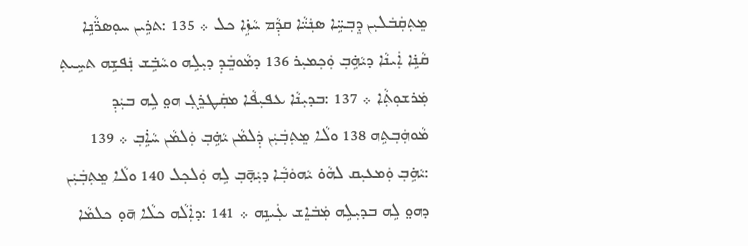ܡܸܬܼܩܲܒܿܠܝܼܢ ܕܸܒܼܚܹ̈ܐ ܣܢܲܝ̈ܵܐ ܩܕܼܵܡ ܚܵܙܹ̇ܐ ܟܠ ܀ 135 :ܬܪܹܝܢ ܚܘܼܣܪ̈ܵܢܹܐ ܩܵܢܹ̇ܐ ܐܲܝܢܵܐ ܕܝܵܗܹ̇ܒܼ ܘܲܟܼܡܝܼܪ 136 ܕܡܵܘܒܸܿܕܼ ܕܝܼܠܹܗ ܘܚܵܒܹ̇ܫ ܢܲܦܫܹܗ ܬܚܹܝܬܼ ܡܲܪܫܘܼܬܼܵܐ ܀ 137 :ܒܕܝܼܢܵܐ ܥܦܝܼܦܵܐ ܡܩܲܛܪܸܓܼ ܗܘ̤ ܠܹܗ ܒܝܲܕܼ ܡܵܘܗܲܒܼܬܹܗ 138 ܘܠܵܐ ܡܸܬܼܒܲܝܲܢ ܕܲܠܡܵܢ ܝܵܗܹ̇ܒܼ ܘܲܠܡܵܢ ܚܵܐܹ̇ܒܼ ܀ 139 :ܝܵܗܹ̇ܒܼ ܘܲܡܥܝܼܩ ܠܗܵܘ̇ ܝܵܗܘܿܒܼܵܐ ܕܝܲܗ̣̄ܒܼ ܠܹܗ ܘܲܠܟܼܠ 140 ܘܠܵܐ ܡܸܬܼܒܲܝܲܢ ܕܗܘ̤ ܠܹܗ ܒܕܝܼܠܹܗ ܡܲܒܿܐܸܫ ܥܲܝܢܹܗ ܀ 141 :ܕܐܲܠܵܗ ܟܠܵܐ ܗ̄ܘ̣ ܟܠܡܵܐ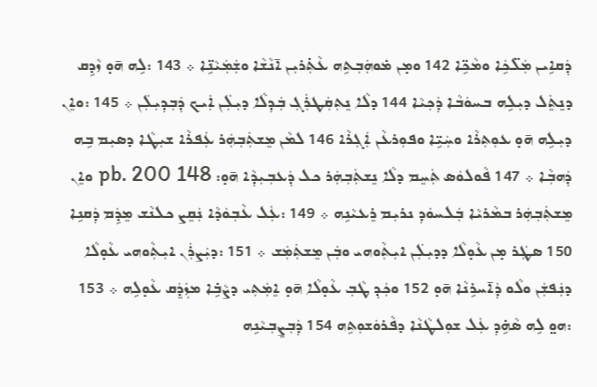ܕܲܩܐܹܝܢ ܡܲܠ̈ܟܹܿܐ ܘܡܵܟܹ̈ܐ 142 ܘܡ̣ܢ ܡ̇ܘܗܲܒܼܬܹܗ ܥܵܬܼ̇ܪܝܼܢ ܐ̄ܢܵܫܵܐ ܘܫܲܡܲܝܵܢܹ̈ܐ ܀ 143 :ܠܹܗ ܗ̄ܘ̣ ܙܵܕܹܩ ܕܢܸܬܸܿܠ ܕܝܼܠܹܗ ܒܚܘܿܒܵܐ ܕܲܟܼܝܵܐ 144 ܕܠܵܐ ܢܸܬܼܩܲܛܪܲܓܼ ܒܲܕܼܠܵܐ ܕܝܼܠܲܢ ܐܲܝܟ ܕܲܒܼܕܼܝܼܠܲܢ ܀ 145 :ܘܐܸܢ ܕܝܼܠܹܗ ܗ̄ܘ̣ ܥܘܼܬܼܪܵܐ ܘܚܲܝܹ̈ܐ ܘܦܘܼܪܥܵܢ ܐܲܓܼܪܵܐ 146 ܠܡܵܢ ܡܸܫܬܲܒܼܗܲܪ ܥܲܦܪܵܐ ܫܝܼܛܵܐ ܕܣܝܼܡ ܒܹܗ ܕܲܗܒܼܵܐ ܀ 147 ܦܵܘܠܘܿܣ ܬܲܚܸܡ ܕܠܵܐ ܢܸܫܬܲܒܼܗܲܪ ܟܠ ܕܲܥܒܼܝܼܕܼܵܐ ܗ̄ܘ̣: pb. 200 148 ܘܐܸܢ ܡܸܫܬܲܒܼܗܲܪ ܒܡܵܪܝܵܐ ܒܲܠܚܘܿܕܼ ܢܪܝܼܡ ܪܸܥܝܵܢܹܗ ܀ 149 :ܥܲܠ ܥܵܒܼܘܿܕܵܐ ܢܲܩܸܨ ܟܠܢܵܫ ܡܸܕܹܿܡ ܕܲܩܢܹܐ 150 ܣܛܲܪ ܡ̣ܢ ܥܵܘ̣ܠܵܐ ܕܕܝܼܠܲܢ ܐܝܼܬܼܵܘܗܝ ܘܒܲܢ ܡܸܫܬܲܡܲܫ ܀ 151 :ܕܝܲܨܪܲܢ ܐܝܼܬܼܵܘܗܝ ܥܵܘ̣ܠܵܐ ܕܢܲܦܫܲܢ ܘܠܵܘ ܕܲܐ̄ܚܪܹܢܵܐ ܗ̄ܘ̣ 152 ܘܟܲܕܼ ܛܵܒܼ ܥܵܘ̣ܠܵܐ ܗ̄ܘ̣ ܐܸܡܲܬܼܝ ܕܨܵܒܹ̇ܐ ܡܙܲܕܸܿܩ ܥܵܘ̣ܠܹܗ ܀ 153 :ܗܘ̤ ܠܹܗ ܣܵܗܹ̇ܕܼ ܥܲܠ ܫܘܼܠܛܵܢܵܐ ܕܦܵܪܘܿܫܘܼܬܹܗ 154 ܕܲܒܼܨܸܒܼܝܵܢܹܗ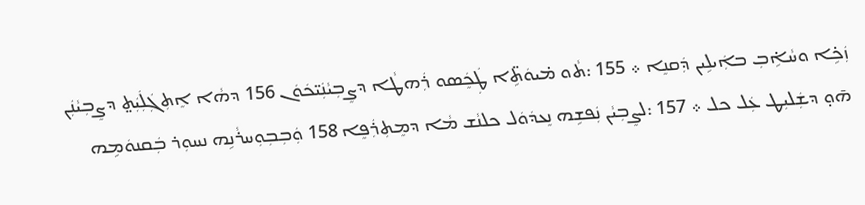ܙܲܟܹ̇ܐ ܘܚܵܐܹ̇ܒܼ ܒܐܲܝܠܹܝܢ ܕܲܩܢܸܐ ܀ 155 :ܬܵܘ ܡ̇ܝܘܿܬܹ̈ܐ ܛܲܟܸܿܣܘ ܪܲܗܛܵܐ ܕܨܸܒܼܝܵܢܲܝ̈ܟܿܘܿܢ 156 ܕܗܵܐ ܐܸܬܼܓܲܠܲܝܲܬ̤ ܕܨܸܒܼܝܵܢܲܢ ܗ̄ܘ̣ ܕܫܲܠܝܼܛ ܥܲܠ ܟܠ ܀ 157 :ܠܨܸܒܼܝܵܢ ܢܲܦܫܹܗ ܢܸܥܕܿܘܿܠ ܟܠܢܵܫ ܡܵܐ ܕܡܸܬܼܪܲܦܸܐ 158 ܘܲܒܼܒܼܘܼܚܪܵܢܹܗ ܢܚܘܼܪ ܒܲܩܢܘܿܡܹܗ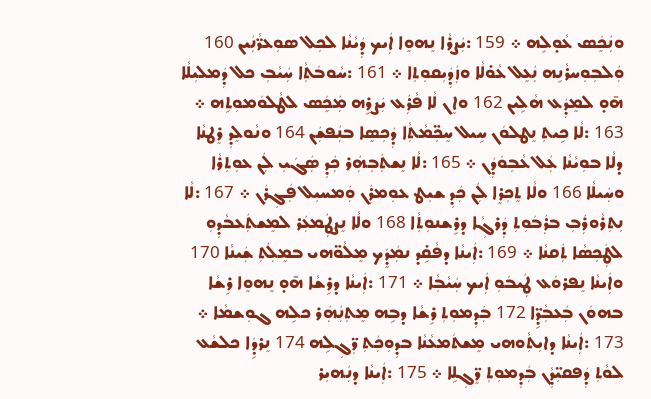ܘܢܲܟܸܿܣ ܥܵܘ̣ܠܹܗ ܀ 159 :ܝܲܨܪܵܐ ܢܸܗܘܸܐ ܐܲܝܟ ܕܲܝܵܢܵܐ ܠܟܼܠ ܣܘܼܥܪ̈ܵܢܲܝܢ 160 ܘܲܠܒܼܘܼܚܪܵܢܹܗ ܢܲܥܸܠ ܥܵܘ̇ܠܵܐ ܘܙܲܕܲܝܼܩܘܼܬܼܐ ܀ 161 :ܚܵܘܒܿܬܼܵܐ ܚܲܝܵܒܼ ܟܠ ܕܲܡܠܝܼܠܵܐ ܗ̄ܘ̣ ܠܡܸܕܲܥ ܗܵܠܹܝܢ 162 ܘܐܸܢ ܠܵܐ ܦܵܪܲܥ ܝܲܨܪܹܗ ܡܲܟܸܿܣ ܠܛܵܠܘܿܡܘܼܬܹܗ ܀ 163 :ܠܵܐ ܟܹܝܬܼ ܢܸܛܠܘܿܢ ܚܹܝܠ ܚܸܟܼ̈ܡܵܬܼܵܐ ܕܲܟܼܣܸܐ ܒܢܲܦܫܲܢ 164 ܘܢܵܘܠܸܕܼ ܪܸܛܢܵܐ ܕܠܵܐ ܒܘܼܝܵܢܵܐ ܥܲܠ ܥܵܒܼܘܿܕܲܢ ܀ 165 :ܠܵܐ ܢܸܫܬܲܒܼܗܲܪ ܟܲܕܼ ܣܲܓܿܝܼ ܠܲܢ ܥܘܼܬܼܪܵܐ ܘܚܲܝܠܵܐ 166 ܘܠܵܐ ܬܸܟܼܪܸܐ ܠܲܢ ܟܲܕܼ ܫܝܼܛ ܥܘܼܡܪܲܢ ܘܲܡܚܝܼܠ ܦܲܓܼܪܲܢ ܀ 167 :ܠܵܐ ܢܼܬܼܪܵܘܪܲܒܼ ܒܪܲܒܿܘܼܬܼ ܕܲܪܓܼܵܐ ܕܪܹܫܢܘܼܬܼܵܐ 168 ܘܠܵܐ ܢܸܨܛܲܡܥܲܪ ܠܡܸܫܬܲܥܒܵܕܼܘܼ ܠܛܲܟܼܣܵܐ ܬܲܩܢܵܐ ܀ 169 :ܐܲܝܢܵܐ ܕܦܵܩܹ̇ܕ ܢܡܲܕܸܿܟ ܡܸܠܵܘ̈ܗܝ ܒܡܸܠܲܬܼ ܫܲܝܢܵܐ 170 ܘܐܲܝܢܵܐ ܢܸܦܪܘܿܥ ܛܲܝܒܿܘܼ ܐܲܝܟ ܚܲܝܵܒܼܵܐ ܀ 171 :ܐܲܝܢܵܐ ܕܪܹܫܵܐ ܗ̄ܘ̣ ܢܸܗܘܸܐ ܪܹܫܵܐ ܒܗܘܿܢ ܒܲܥܒܼܵܕܹ̈ܐ 172 ܒܲܕܼܡܘܼܬܼ ܪܹܫܵܐ ܕܒܹܗ ܡܸܬܼܢܲܗܲܪ ܟܠܹܗ ܓܘܼܫܡܵܐ ܀ 173 :ܐܲܝܢܵܐ ܕܐܝܼܬܼܵܘܗܝ ܡܸܫܬܿܡܥܵܢܵܐ ܒܕܼܘܼܟܲܬܼ ܪܼ̈ܓܼܠܹܗ 174 ܢܸܪܕܹܿܐ ܟܠܫܵܥ ܠܘܵܬܼ ܕܲܦܩܝܼ̈ܕܼܵܢ ܒܲܕܼܡܘܼܬܼ ܪܸ̈ܓܼܠܹܐ ܀ 175 :ܐܲܝܢܵܐ ܕܢܲܗܝܼܪ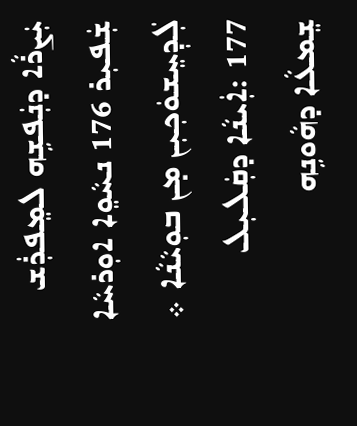ܝܲܨܪܵܐ ܕܢܲܦܫܹܗ ܠܡܸܦܪܲܫ ܫܲܦܝܼܪ 176 ܢܚܵܘܸܐ ܐܘܼܪܚܵܐ ܠܲܕܼܚܸܫܘܿܟܼܝܼܢ ܡ̣ܢ ܒܘܼܝܵܢܵܐ ܀ 177 :ܐܲܝܢܵܐ ܕܩܲܠܝܼܠ ܫܸܡܥܵܐ ܕܗܵܘܢܹܗ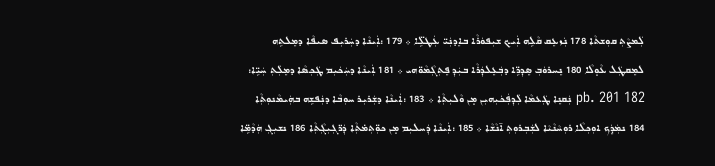ܠܲܡܨܵܬܼ ܩܘܼܫܬܵܐ 178 ܢܲܙܥܸܩ ܩܵܠܹܗ ܐܲܝܟ ܫܝܼܦܘܿܪܵܐ ܒܐܸܕܢܲܝ̈ ܥܲܛܠܹ̈ܐ ܀ 179 :ܐܲܝܢܵܐ ܕܚܲܪܝܼܦ ܣܝܦܵܐ ܕܡܸܠܬܹܗ ܠܡܸܩܛܲܠ ܥܵܘ̣ܠܵܐ 180 ܢܸܚܪܘܿܒܼ ܣܸܕܼܪܹ̈ܐ ܕܒܲܥܸܠܕܲܪܵܐ ܒܝܲܕܼ ܦܸܬܼܓܼܵܡܵܘ̈ܗܝ ܀ 181 ܐܲܝܢܵܐ ܕܚܲܟܿܝܼܡ ܛܲܟܼܣܵܐ ܕܡܸܠܲܬܼ ܚܲܝܹ̈ܐ: pb. 201 182 ܢܲܩܢܸܐ ܛܲܥܡܵܐ ܠܲܕܼܦܲܟܿܝܼܗܝܼܢ ܡ̣ܢ ܘܵܠܝܼܬܼܵܐ ܀ 183 :ܐܲܝܢܵܐ ܕܫܲܪܝܼܪ ܚܘܼܒܵܐ ܕܢܲܦܫܹܗ ܒܗܲܝܡܵܢܘܼܬܼܵܐ 184 ܢܡܲܕܸܿܟ ܐܘܼܟܼܠܵܐ ܪܘܼܚܵܢܵܝܵܐ ܠܫܲܒܼܪܘܼܬܼ ܐ̄ܢܵܫܵܐ ܀ 185 :ܐܲܝܢܵܐ ܕܲܚܠܝܼܡ ܡ̣ܢ ܟܘܼ̈ܬܼܡ̇ܬܼܵܐ ܕܲܪ̈ܓܼܝܼܓܼܵܬܼܵܐ 186 ܢܫܝܼܓܼ ܗܲܕܵܡܹ̈ܐ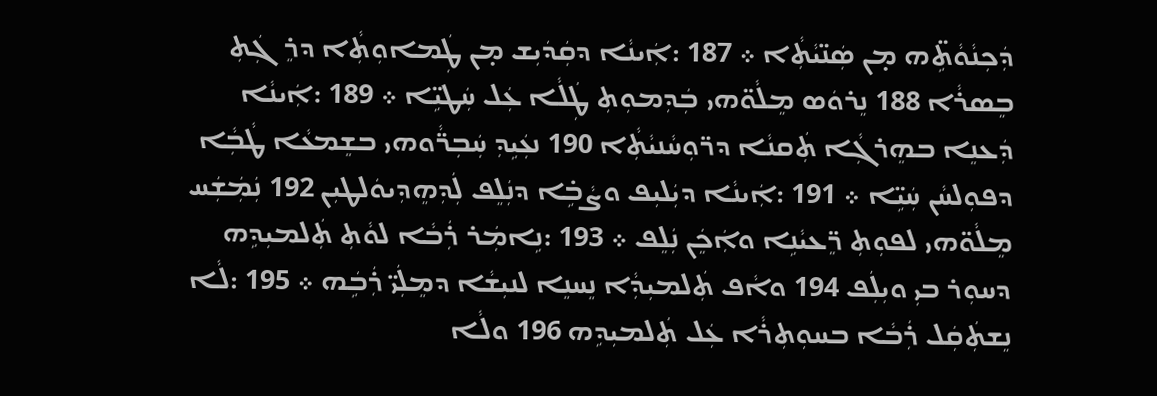ܕܲܟܼܢܵܘܵܬܹ̈ܗ ܡ̣ܢ ܣܲܢ̈ܝܵܬܼܵܐ ܀ 187 :ܐܲܝܢܵܐ ܕܩܲܕܿܝܼܫ ܡ̣ܢ ܛܲܡܐܘܼܬܼܵܐ ܕܪܸܓܲܬܼ ܒܸܣܪܵܐ 188 ܢܸܪܘܿܣ ܡܸܠܵܘ̈ܗܝ ܒܲܕܼܡܘܼܬܼ ܛܲܠܵܐ ܥܲܠ ܚܲܛܝܹ̈ܐ ܀ 189 :ܐܲܝܢܵܐ ܕܲܥܢܸܐ ܒܗܸܪܓܼܵܐ ܬܲܩܢܵܐ ܕܪ̈ܘܼܚܵܢܝܵܬܼܵܐ 190 ܢܥܲܝܹܕܼ ܚܲܒܼܪ̈ܵܘܗܝ ܒܫܸܡܥܵܐ ܛܵܒܼܵܐ ܕܦܘܼܠܚܵܢ ܚܲܝܹ̈ܐ ܀ 191 :ܐܲܝܢܵܐ ܕܝܲܠܝܼܦ ܘܨܵܒܹ̇ܐ ܕܢܲܠܸܦ ܠܲܕܼܗܸܕܼܝܘܿܠܛܝܼܢ 192 ܢܲܡܲܫܲܚ ܡܸܠܵܘ̈ܗܝ ܠܦܘܼܬܼ ܪܸ̈ܥܝܵܢܹܐ ܘܐܲܟܸܿܢ ܢܲܠܸܦ ܀ 193 :ܢܹܐܡܲܪ ܪܲܒܵܐ ܠܘܵܬܼ ܬܲܠܡܝܼܕܹܗ ܕܚܘܼܪ ܒܝܼ ܘܝܼܠܲܦ 194 ܘܐܵܦ ܬܲܠܡܝܼܕܼܵܐ ܢܸܚܢܸܐ ܠܢܝܼܫܵܐ ܕܡܸܠܲܝ̈ ܪܲܒܹܿܗ ܀ 195 :ܠܵܐ ܢܸܫܬܲܩܲܠ ܪܲܒܵܐ ܒܚܘܼܬܼܪܵܐ ܥܲܠ ܬܲܠܡܝܼܕܹܗ 196 ܘܠܵܐ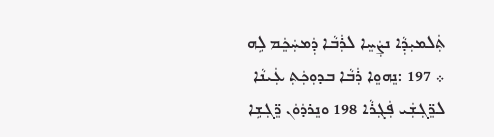ܬܲܠܡܝܼܕܼܵܐ ܢܨܲܚܸܐ ܠܪܲܒܵܐ ܕܲܡܚܲܟܸܿܡ ܠܹܗ ܀ 197 :ܢܸܗܘܸܐ ܪܲܒܵܐ ܒܕܘܼܟܲܬܼ ܥܲܝܢܵܐ ܠܪܸ̈ܓܼܫܲܝ ܦܲܓܼܪܵܐ 198 ܘܢܸܪܕܿܘܿܢ ܪܸ̈ܓܼܫܹܐ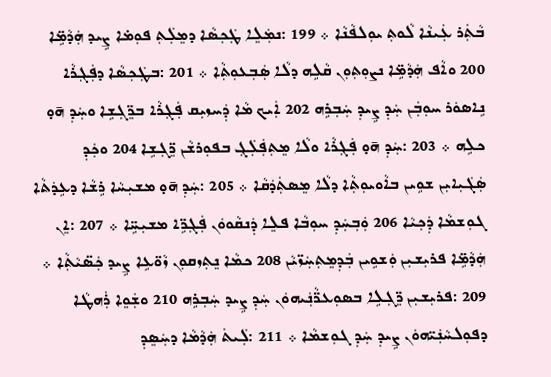ܒܵܬܲܪ ܥܲܝܢܵܐ ܠܵܘܬܼ ܝܘܼܠܦܵܢܵܐ ܀ 199 :ܢܡܲܠܸܐ ܛܲܟܼܣܵܐ ܕܡܸܠܲܬܼ ܦܘܼܡ̇ܐ ܨܹܝܕ ܗܲܕܵܡܹ̈ܐ 200 ܘܐܵܦ ܗܲܕܵܡܹ̈ܐ ܢܨܘܼܬܼܘܼܢ ܩܵܠܹܗ ܕܠܵܐ ܣܲܒܼܥܘܼܬܼܵܐ ܀ 201 :ܒܛܲܟܼܣܵܐ ܕܦܲܓܼܪܵܐ ܢܹܐܣܘܿܪ ܚܘܼܒܲܢ ܚܲܕܼ ܨܹܝܕܼ ܚܲܒܼܪܹܗ 202 ܐܲܝܟ ܡܵܐ ܕܲܚܙܝܼܩ ܦܲܓܼܪܵܐ ܒܪܸ̈ܓܼܫܹܐ ܘܚܲܕܼ ܗ̄ܘ̣ ܟܠܹܗ ܀ 203 :ܚܲܕܼ ܗ̄ܘ̣ ܦܲܓܼܪܵܐ ܘܠܵܐ ܡܸܬܼܦܲܠܲܓܼ ܒܦܘܼܪܫܵܢ ܪܸ̈ܓܼܫܹܐ 204 ܘܟܲܕܼ ܣܲܓܿܝܼܐܝܼܢ ܫܘܹܝܢ ܒܐܵܘܝܘܼܬܼܵܐ ܕܠܵܐ ܡܸܣܬܲܕܿܩܵܐ ܀ 205 :ܚܲܕܼ ܗ̄ܘ̣ ܡܫܝܼܚܵܐ ܪܹܫܵܐ ܕܥܹܕܿܬܵܐ ܓܘܼܫܡܵܐ ܕܲܟܼܝܵܐ 206 ܘܲܒܼܚܲܕܼ ܚܘܼܒܵܐ ܦܠܸܐ ܕܲܢܩܵܘܘܿܢ ܦܲܓܼܪܹ̈ܐ ܡܫܝܼܚܹ̈ܐ ܀ 207 :ܐܸܢ ܗܲܕܵܡܹ̈ܐ ܦܪܝܼܫܝܼܢ ܘܲܫܘܹܝܢ ܒܲܕܼܡܸܬܼܚܲܙ̈ܝܵܢ 208 ܟܡܵܐ ܢܸܬܼܙܩܘܼܢ ܙܵܘ̈ܥܹܐ ܨܹܝܕ ܟܲܣ̈ܝܵܬܼܵܐ ܀ 209 :ܦܪܝܼܫܝܼܢ ܪܸ̈ܓܼܠܹܐ ܒܣܘܼܥܪ̈ܵܢܲܝܗܘܿܢ ܚܲܕܼ ܨܹܝܕ ܚܲܒܼܪܹܗ 210 ܘܫܲܘܸܐ ܪܲܗܛܵܐ ܕܦܘܼܠܚܵܢܲܝ̈ܗܘܿܢ ܨܹܝܕܼ ܚܲܕܼ ܓܘܼܫܡܵܐ ܀ 211 :ܠܲܝܬܿ ܗܲܕܵܡܵܐ ܕܚܲܣܸܕܼ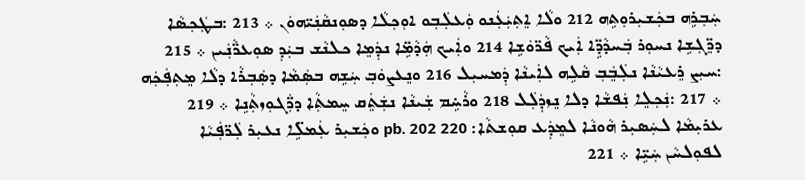ܚܲܒܼܪܹܗ ܒܟܲܫܝܼܪܘܼܬܹܗ 212 ܘܠܵܐ ܐܸܬܼܝܲܥܲܢܘ ܘܲܥܠܲܒܼܘ ܐܘܼܟܼܠܵܐ ܕܣܘܼܢܩܵܢܲܝ̈ܗܘܿܢ ܀ 213 :ܒܛܲܟܼܣܵܐ ܕܪܸ̈ܓܼܫܹܐ ܢܚܘܼܪ ܒܲܚܕܵܕܹ̈ܐ ܐܲܝܟ ܦܵܪ̈ܘܿܫܹܐ 214 ܘܐܲܝܟ ܗܲܕܵܡܹ̈ܐ ܢܕܲܡܸܐ ܟܠܢܵܫ ܒܝܲܕܼ ܣܘܼܥܪ̈ܵܢܲܝܢ ܀ 215 :ܚܝܼܨ ܪܸܥܝܵܢܵܐ ܢܠܲܒܸܿܒܼ ܩܵܠܹܗ ܠܐܲܝܢܵܐ ܕܲܡܚܝܼܠ 216 ܘܢܸܥܨܘܿܒܼ ܚܲܫܹܗ ܒܣܲܡܵܐ ܕܣܲܒܼܪܵܐ ܕܠܵܐ ܡܸܬܼܦܲܟܲܗ ܀ 217 :ܢܲܟܼܠܸܐ ܢܲܦܫܵܐ ܕܠܐ ܢܸܙܕܲܠܲܠ 218 ܘܪܵܚܹ̇ܡ ܫܲܝܢܵܐ ܢܫܲܬܸܿܩ ܚܸܡܬܼܵܐ ܕܪ̈ܲܓܘܼܙܬܼܵܢܹܐ ܀ 219 ܥܪܝܼܡܵܐ ܠܚܲܣܝܼܪ ܗܵܘܢܵܐ ܠܡܸܕܲܥ ܩܘܼܫܬܵܐ: pb. 202 220 ܘܟܲܫܝܼܪ ܥܲܡܠܹ̈ܐ ܢܥܝܼܪ ܠܲܪ̈ܦܲܝܵܐ ܠܦܘܼܠܚܵܢ ܚܲܝܹ̈ܐ ܀ 221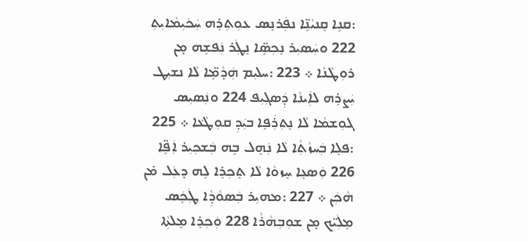:ܩܢܹܐ ܩܸܢܝܵܢܹ̈ܐ ܢܦܲܪܢܸܣ ܥܘܼܬܼܪܹܗ ܚܲܟܿܝܼܡܵܐܝܼܬܼ 222 ܘܚܲܣܝܼܪ ܢܸܟܼܣܹ̈ܐ ܢܸܛܲܪ ܢܲܦܫܹܗ ܡ̣ܢ ܪܘܼܛܵܢܵܐ ܀ 223 :ܚܠܝܼܡ ܗܲܕܵܡܹ̈ܐ ܠܵܐ ܢܫܝܼܛ ܝܲܨܪܹܗ ܠܐܲܝܢܵܐ ܕܲܣܓܼܝܼܦ 224 ܘܢܲܣܝܼܣ ܓܘܼܫܡܵܐ ܠܵܐ ܢܸܬܼܪܲܦܸܐ ܒܝܲܕܼ ܩܘܼܛܵܥܵܐ ܀ 225 :ܦܠܸܐ ܒܲܚܙܵܬܼܵܐ ܠܵܐ ܢܲܗܸܠ ܒܹܗ ܒܲܫܟܼܝܼܪ ܐܲܦܹ̈ܐ 226 ܘܲܣܥܸܐ ܚܸܙܘܵܐ ܠܵܐ ܬܸܟܼܪܸܐ ܠܹܗ ܕܥܲܠ ܡ̇ܢ ܗܵܟܲܢ ܀ 227 :ܡܗܝܼܪ ܒܲܣܘܵܕܼܵܐ ܛܲܟܸܿܣ ܡܸܠܲܝ̈ܟ ܡ̣ܢ ܫܘܼܒܼܗܵܪܵܐ 228 ܘܲܟܼܪܸܐ ܡܸܠܬܼܵܐ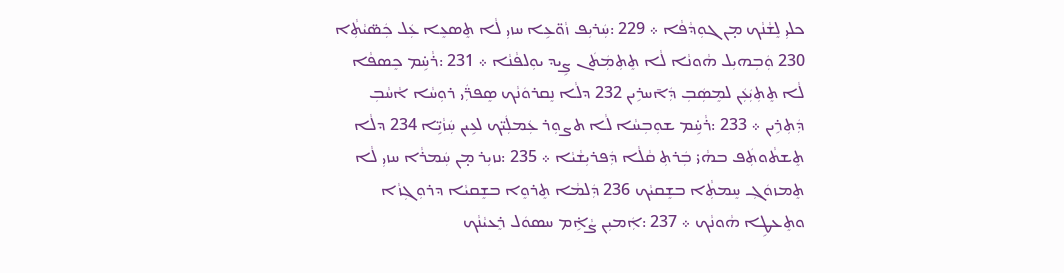ܟܠܝܼ ܠܸܫܵܢܵܟ ܡ̣ܢ ܓܘܼܕܵܦܵܐ ܀ 229 :ܚܲܪܝܼܦ ܙܵܘ̈ܥܹܐ ܚܙܝܼ ܠܵܐ ܬܸܣܥܸܐ ܥܲܠ ܟܲܣ̈ܝܵܬܼܵܐ 230 ܘܲܒܼܗܝܼܠ ܗܵܘܢܵܐ ܠܵܐ ܬܸܬܼܡܲܬܿܢ ܨܹܝܕ ܝܘܼܠܦܵܢܵܐ ܀ 231 :ܪܵܚܹ̇ܡ ܟܸܣܦܵܐ ܠܵܐ ܬܸܬܼܝܲܥܲܢ ܠܡܸܣܲܒܼ ܕܲܐ̄ܚܪܹܝܢ 232 ܕܠܵܐ ܢܸܩܪܘܿܢܵܟ ܣܸܦܪ̈ܲܝ ܪܘܼܚܵܐ ܐܵܚܵܒܼ ܕܲܬܼܪܹܝܢ ܀ 233 :ܪܵܚܹ̇ܡ ܫܘܼܒܼܚܵܐ ܠܵܐ ܬܨܘܼܪ ܥܲܡܠܲܝ̈ܟ ܠܥܹܝܢ ܚܲܙܵܝܹ̈ܐ 234 ܕܠܵܐ ܬܸܫܬܵܘܬܲܦ ܒܗܵܝ̇ ܒܲܪܬܼ ܩܵܠܵܐ ܕܲܦܪܝܼܫܵܝܵܐ ܀ 235 :ܢܙܝܼܪ ܡ̣ܢ ܚܲܡܪܵܐ ܚܙܝܼ ܠܵܐ ܬܸܡܙܘܿܓܼ ܚܸܡܬܼܵܐ ܒܫܸܩܝܵܟ 236 ܕܲܠܡܵܐ ܬܸܪܘܸܐ ܒܫܸܩܝܵܐ ܕܪܘܼܓܼܙܵܐ ܘܬܸܥܛܹܐ ܗܵܘܢܵܟ ܀ 237 :ܐܲܡܝܼܢ ܨܵܐܹ̇ܡ ܚܣܘܿܠ ܪܸܥܝܵܢܵܟ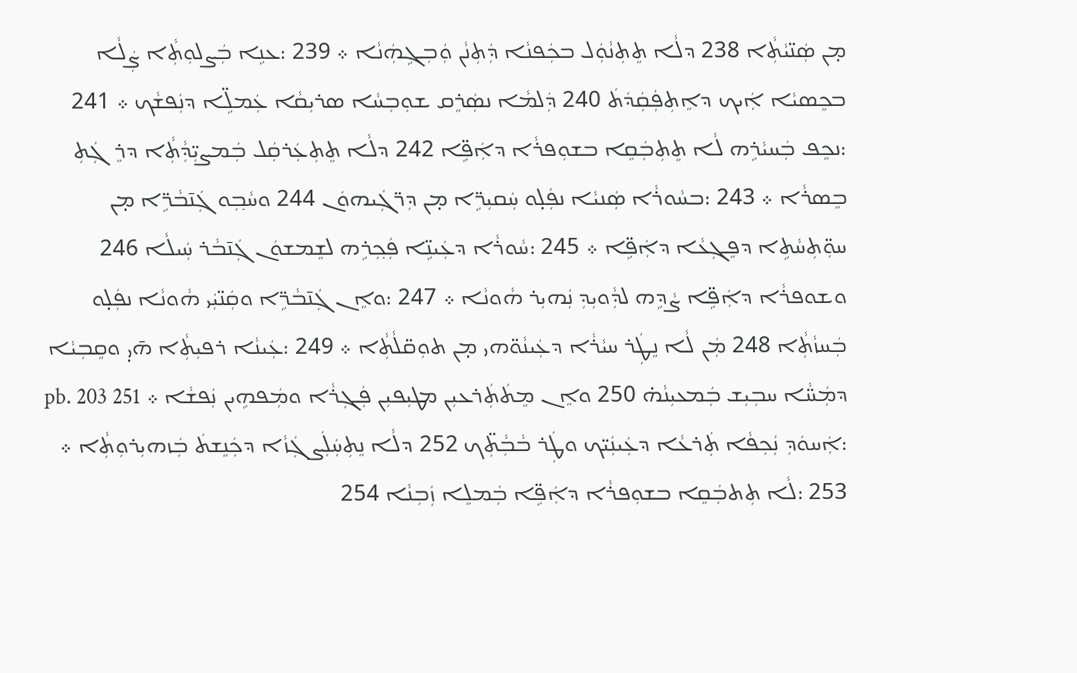ܡ̣ܢ ܣܲܢ̈ܝܵܬܼܵܐ 238 ܕܠܵܐ ܬܸܬܼܢܵܘܲܠ ܒܟܲܦܢܵܐ ܕܲܬܼܢܵܢ ܘܲܒܼܓܹܗܲܢܵܐ ܀ 239 :ܥܢܹܐ ܒܲܨܠܘܼܬܼܵܐ ܨܲܠܵܐ ܒܟܸܣܝܵܐ ܐܲܝܟ ܕܐܸܬܼܦܲܩܲܕܿܬܿ 240 ܕܲܠܡܵܐ ܢܣܲܪܸܩ ܫܘܼܒܼܚܵܐ ܣܪܝܼܩܵܐ ܥܲܡܠܹ̈ܐ ܕܢܲܦܫܵܟ ܀ 241 :ܢܟܸܦ ܒܲܚܝܵܪܹܗ ܠܵܐ ܬܸܬܼܒܲܩܸܐ ܒܫܘܼܦܪܵܐ ܕܐܲܦܹ̈ܐ 242 ܕܠܵܐ ܬܸܬܼܥܲܪܩܲܠ ܒܲܡܨܝܼ̈ܕܼܵܬܼܵܐ ܕܪܸܓܲܬܼ ܒܸܣܪܵܐ ܀ 243 :ܒܚܵܘܪܵܐ ܣܲܢܝܵܐ ܢܦܲܠ̣ܘ ܚܲܩܝܼܪܹ̈ܐ ܡ̣ܢ ܕܼܪ̈ܓܲܝܗܘܿܢ 244 ܘܚܵܒܼ݂ܘ ܓܲܢ̄ܒܵܪܹ̈ܐ ܡ̣ܢ ܚܘܼ̈ܬܼܚܵܬܹܐ ܕܦܸܓܼܥܵܐ ܕܐܲܦܹ̈ܐ ܀ 245 :ܚܵܘܪܵܐ ܕܥܲܝܢܹ̈ܐ ܦܲܟܼ݂ܪܹܗ ܠܫܸܡܫܘܿܢ ܓܲܢ̄ܒܵܪ ܚܲܝܠܵܐ 246 ܘܫܘܦܪܵܐ ܕܐܲܦܹ̈ܐ ܨܵܕܹܗ ܠܕܼܵܘܝܼܕܼ ܢܲܗܝܼܪ ܗܵܘܢܵܐ ܀ 247 :ܘܐܸܢ ܓܲܢ̄ܒܵܪܹ̈ܐ ܘܩܲܢ̈ܝܲܝ ܗܵܘܢܵܐ ܢܦܲܠ̣ܘ ܒܲܚܙܵܬܼܵܐ 248 ܡܲܢ ܠܵܐ ܢܸܛܲܪ ܚܝܵܪܵܐ ܕܥܲܝܢܵܘ̈ܗܝ ܡ̣ܢ ܬܘܼܩ̈ܠܵܬܼܵܐ ܀ 249 :ܥܲܝܢܵܐ ܪܦܝܼܬܼܵܐ ܗ̄ܝ̣ ܘܩܸܒܼܝܵܐ ܕܡܲܚ̈ܵܐ ܚܒܼܝܼܫ ܒܲܡܥܝܼܢܵܗ̇ 250 ܘܐܸܢ ܡܸܬܿܬܲܪܥܝܼܢ ܡܛܝܼܦܝܼܢ ܦܲܓܼܪܵܐ ܘܡܲܦܗܹܝܢ ܢܲܦܫܵܐ ܀ pb. 203 251 :ܐܲܚܘܿܕܼ ܢܲܟܼܦܵܐ ܬܲܪܥܵܐ ܕܥܲܝܢܲܝ̈ܟ ܘܛܲܪ ܒܵܒܼܵܬܼ̈ܟ 252 ܕܠܵܐ ܢܸܬܼܚܲܠܲܨ ܓܲܙܵܐ ܕܟܲܢܸܫܬܿ ܒܲܙܗܝܼܪܘܼܬܼܵܐ ܀ 253 :ܠܵܐ ܬܼܬܒܲܩܸܐ ܒܫܘܼܦܪܵܐ ܕܐܲܦܹ̈ܐ ܒܲܡܠܸܐ ܙܲܒܼܢܵܐ 254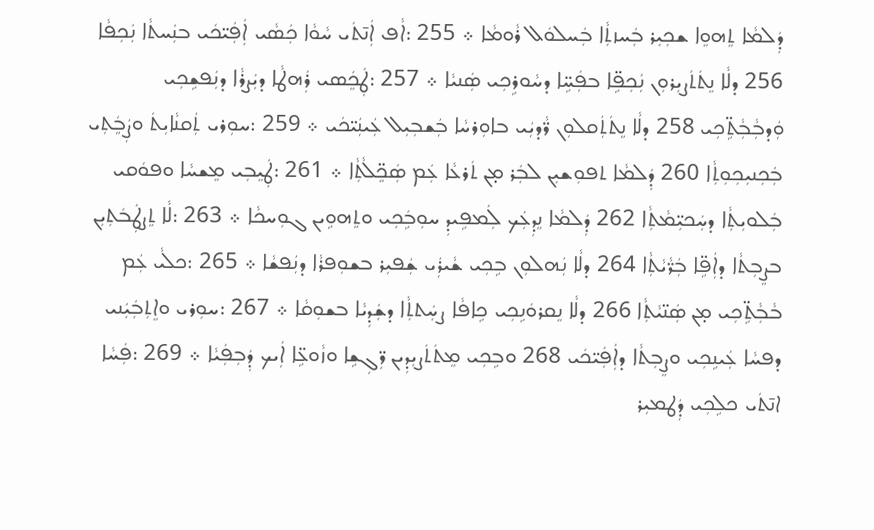ܕܲܠܡܵܐ ܬܸܗܘܸܐ ܫܟܼܝܼܪ ܒܲܚܙܬܼܵܐ ܒܲܚܠܘܿܠ ܪܵܘܡܵܐ ܀ 255 :ܐܵܦ ܐܲܢ̄ܬܿܝ ܚܵܘܵܐ ܟܲܣܵܝ ܐܲܦܲܝ̈ܟܿܝ ܒܢܲܚܬܵܐ ܢܲܟܼܦܵܐ 256 ܕܠܵܐ ܢܸܬܿܬܿܨܝܼܪܘܼܢ ܢܲܟܼܦܹ̈ܐ ܒܦܲܚܹ̈ܐ ܕܚܵܘܪܹܟܼܝ ܣܲܢܝܵܐ ܀ 257 :ܛܲܟܸܿܣܝ ܪܲܗܛܵܐ ܕܝܲܨܪܵܐ ܕܢܲܦܫܹܟܼܝ ܘܲܕܒܼܵܒܼܵܬܹ̈ܟܼܝ 258 ܕܠܵܐ ܢܸܬܿܬܲܩܠܘܼܢ ܪ̈ܵܕܝܲܝ ܒܐܘܼܪܚܵܐ ܒܲܫܒܼܝܼܠ ܥܲܝܢܲܝ̈ܟܿܝ ܀ 259 :ܚܘܼܪܝ ܬܲܩܢܵܐܝܼܬܿ ܘܨܲܒܸܿܬܼܝ ܒܲܟܼܢܝܼܟܼܘܼܬܼܵܐ 260 ܕܲܠܡܵܐ ܬܦܘܼܫܝܼܢ ܠܒܲܪ ܡ̣ܢ ܬܿܪܥܵܐ ܥܲܡ ܣܲܟܸ̈ܠܵܬܼܵܐ ܀ 261 :ܛܲܝܸܒܼܝ ܡܸܫܚܵܐ ܘܦܘܿܩܝ ܒܲܠܘܝܼܬܼܵܐ ܕܚܲܟܝܼ̈ܡܵܬܼܵܐ 262 ܕܲܠܡܵܐ ܢܸܕܼܥܲܟ ܠܲܡܦܹܝܕܼ ܚܘܼܒܹܿܟܼܝ ܘܬܸܗܘܹܝܢ ܓܘܼܚܟܵܐ ܀ 263 :ܠܵܐ ܬܸܨܛܲܒܿܬܼܝܼܢ ܒܨܸܒܼܬܵܐ ܕܐܲܦܹ̈ܐ ܒܲܪ̈ܵܝܵܬܼܵܐ 264 ܕܠܵܐ ܢܲܗܠܘܼܢ ܒܹܟܼܝ ܫܵܝܪܲܝ ܫܲܦܝܼܪ ܒܫܘܼܦܪܵܐ ܕܢܲܦܫܵܐ ܀ 265 :ܟܠܵܝ ܥܲܡ ܒܵܒܼܵܬܹ̈ܟܼܝ ܡ̣ܢ ܣܲܢ̈ܝܵܬܼܵܐ 266 ܕܠܵܐ ܢܸܩܪܘܿܢܹܟܼܝ ܟܹܐܦܵܐ ܨܚܲܬܬܼܵܐ ܕܫܲܕܼܝܵܐ ܒܫܘܼܩܵܐ ܀ 267 :ܚܘܼܪܝ ܘܐܸܬܼܒܲܝܲܢܝ ܕܦܚܵܐ ܥܲܝܢܹܟܼܝ ܘܨܸܒܼܬܵܐ ܕܐܲܦܲܝ̈ܟܿܝ 268 ܘܒܹܟܼܝ ܡܸܬܿܬܿܨܝܼܕܼܝܢ ܪܼ̈ܓܼܫܹܐ ܘܙܵܘܥܹ̈ܐ ܐܲܝܟ ܕܲܒܼܦܲܝܵܐ ܀ 269 :ܦܲܚܵܐ ܐܢ̄ܬܿܝ ܟܠܹܟܼܝ ܕܲܛܡܝܼܪ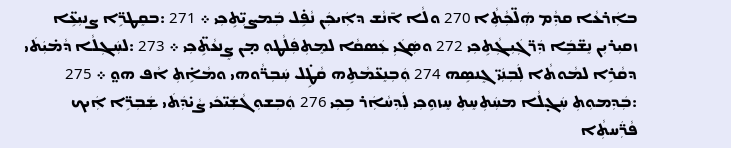ܒܐܲܪܥܵܐ ܩܕܼܵܡ ܗܲܠ̈ܟܼܵܬܼܵܐ 270 ܘܠܵܐ ܐ̄ܢܵܫ ܕܐܲܝܟܲܢ ܢܵܦܹ̇ܠ ܒܲܡܨܝܼ̈ܬܹܟܼܝ ܀ 271 :ܒܩܸܛܪܹ̈ܐ ܨܢܝܼܥܹ̈ܐ ܙܩܝܼܪܝܼܢ ܢܸܫ̈ܒܹܿܐ ܕܲܪ̈ܓܲܝܼܓܼܵܬܹܟܼܝ 272 ܘܣܲܓܿܝܼ ܥܲܣܩܵܐ ܠܡܸܬܼܦܲܠܵܛܘܼ ܡ̣ܢ ܨܸܢܥܵܬܹ̈ܟܼܝ ܀ 273 :ܠܚܲܓܼܠܵܐ ܕܵܡ̇ܝܲܬܿܝ ܕܩܵܪܹܐ ܠܡܵܘܬܵܐ ܠܲܒܼܢܲܝ̈ ܓܸܢܣܹܗ 274 ܘܲܒܼܢܸܥ̈ܡܵܬܹܗ ܩܵܛܹ̇ܠ ܚܲܒܼܪ̈ܵܘܗܝ ܘܡܵܐܹ̇ܬܼ ܐܵܦ ܗܘ̤ ܀ 275 :ܒܲܕܼܡܘܼܬܼ ܚܲܓ̣ܠܵܐ ܡܚܲܬܼܚܸܬܼ ܚܸܙܘܹܟܼܝ ܠܲܕܼܚܵܐܲܪ ܒܹܟܼܝ 276 ܘܲܒܼܫܘܼܓܵܫܲܝ̈ܟܿܝ ܨܵܝ̇ܕܲܬܿܝ ܫܲܒܼܪܹ̈ܐ ܐܲܝܟ ܦܵܪ̈ܲܚܬܼܵܐ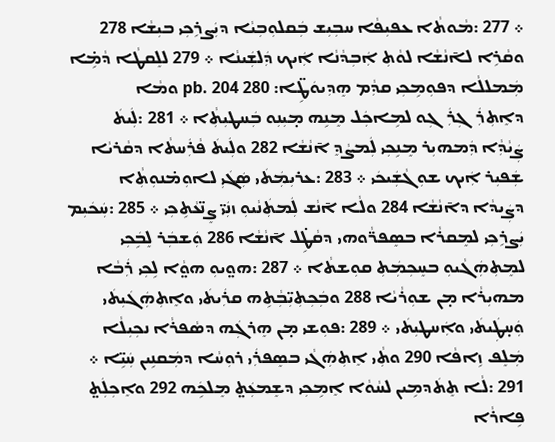܀ 277 :ܡܵܘܬܵܐ ܥܦܝܼܦܵܐ ܚܒܼܝܼܫ ܒܲܩܠܘܼܒܼܝܵܐ ܕܝܲܨܪܹܟܼܝ ܒܝܼܫܵܐ 278 ܘܩܵܪܹܐ ܠܐ̄ܢܵܫܵܐ ܠܘܵܬܼ ܐܲܒܼܕܵܢܵܐ ܐܲܝܟ ܕܲܠܫܲܝܢܵܐ ܀ 279 ܠܠܸܩܛܵܐ ܕܵܡܹ̇ܐ ܡܲܡܠܠܵܐ ܕܦܘܼܡܹܟܼܝ ܩܕܼܵܡ ܗܸܕܼܝܘܿܛܹ̈ܐ: pb. 204 280 ܘܡܵܐ ܕܐܸܬܼܪܲܓܼܪܲܓܼܘ ܠܡܹܐܟܲܠ ܡܸܢܹܗ ܡ̣ܝܼܢܼܘ ܒܲܚܛܝܼܬܼܵܐ ܀ 281 :ܠܲܝܬܿ ܨܲܝܵܕܼܵܐ ܕܲܡܗܝܼܪ ܡܸܢܹܟܼܝ ܠܲܡܨܵܕܸ ܐ̄ܢܵܫܵܐ 282 ܘܠܲܝܬܿ ܦܵܪܲܚܬܵܐ ܕܩܵܪܝܵܐ ܫܲܦܝܼܪ ܐܲܝܟ ܫܘܼܓܵܫܲܝܟܿܝ ܀ 283 :ܥܪܝܼܡܲܬܿܝ ܣܲܓܿܝܼ ܠܐܘܼܡ̇ܢܘܼܬܼܵܐ ܕܨܲܝܕܵܐ ܕܐ̄ܢܵܫܵܐ 284 ܘܠܵܐ ܐ̄ܢܵܫ ܠܲܡܬܲܢܵܝܘܼ ܙܢܲܝ̈ ܨܸܢ̈ܥܵܬܹܟܼܝ ܀ 285 :ܚܲܟܿܝܼܡ ܝܲܨܪܹܟܼܝ ܠܡܸܩܪܵܐ ܒܣܸܦܪ̈ܵܘܗܝ ܕܩܵܛܹ̇ܠ ܐ̄ܢܵܫܵܐ 286 ܘܲܫܒܲܪ ܠܸܒܹܿܟܼܝ ܠܡܸܬܼܗܲܓܵܝܘܼ ܒܚܸܟܼܡܲܬܼ ܩܘܼܫܬܵܐ ܀ 287 :ܗܘ̤ܝܘܼ ܗܘ̤ܵܐ ܠܹܟܼܝ ܪܲܒܵܐ ܡܗܝܼܪܵܐ ܡ̣ܢ ܫܘܼܪܵܝܵܐ 288 ܘܒܲܟܼܬܼܝܼ̈ܒܼܵܬܹܗ ܩܪܲܝܬܿܝ ܘܐܸܬܼܗܲܓܿܝܼܬܿܝ ܘܲܚ̣ܛܲܝܬܿܝ ܘܐܲܚܛܝܼܬܿܝ ܀ 289 :ܦܘܼܫܝ ܡ̣ܢ ܗܸܪܓܲܗ ܕܣܵܦܪܵܐ ܢܟܼܝܼܠܵܐ ܡܲܠܸܦ ܙܹܐܦܵܐ 290 ܘܬܼܵܝ ܐܸܬܼܗܲܓܵܝ ܒܣܸܦܪܲܝ ܪܘܼܚܵܐ ܕܡܲܩܢܹܝܢ ܚܲܝܹ̈ܐ ܀ 291 :ܠܵܐ ܬܸܬܿܕܡܹܝܢ ܠܚܵܘܵܐ ܐܸܡܹܟܼܝ ܕܫܸܡܥܲܬ̤ ܡܸܠܟܹܿܗ 292 ܘܐܸܟܼܠܲܬ̤ ܦܹܐܪܵܐ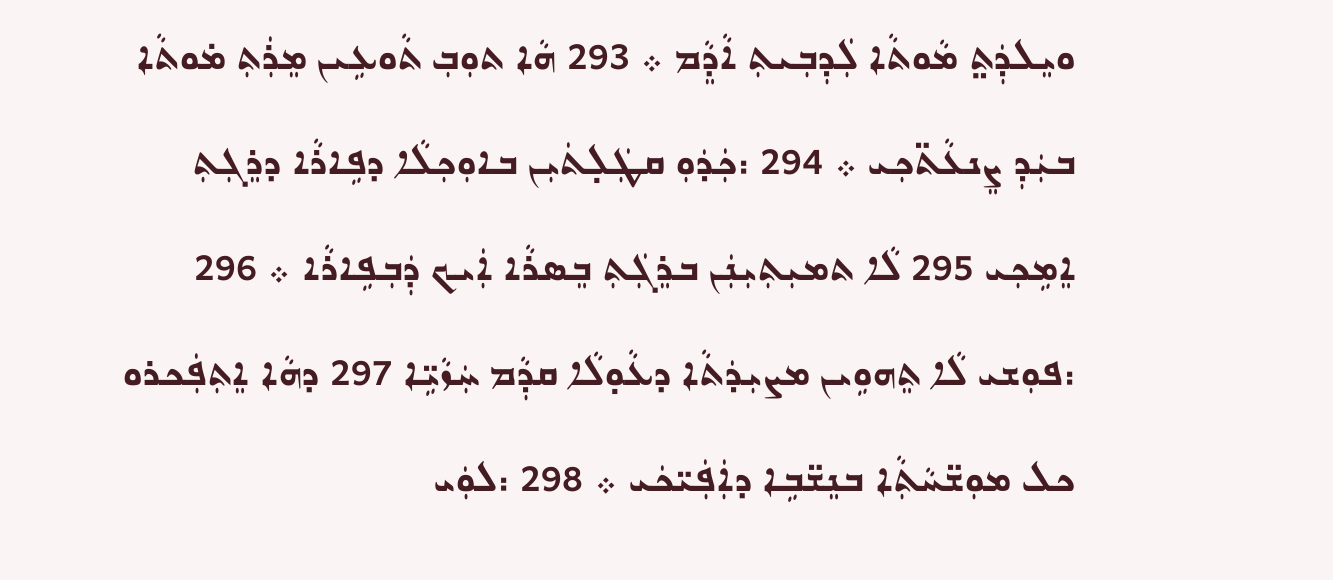ܘܝܸܠܕܲܬ̤ ܡܵܘܬܵܐ ܠܲܕܼܒܼܝܬܼ ܐܵܕܸܵܡ ܀ 293 ܗܵܐ ܬܘܼܒܼ ܬܵܘܥܹܝܢ ܡܸܪܲܬܼ ܡ̇ܘܬܵܐ ܒܝܲܕܼ ܨܸܢܥܵܬ̈ܟܼܝ ܀ 294 :ܟܲܕܿܘܼ ܩܛܲܠ̣ܬܿܝܼܢ ܒܐܘܼܟܼܠܵܐ ܕܦܹܐܪܵܐ ܕܪܸܓܼܬܼ ܐܸܡܹܟܼܝ 295 ܠܵܐ ܬܡܝܼܬܼܝܼܢܲܢ ܒܪܸܓܲܬܼ ܒܸܣܪܵܐ ܐܲܝܟ ܕܲܒܼܦܹܐܪܵܐ ܀ 296 :ܦܘܼܫܝ ܠܵܐ ܬܸܗܘܹܝܢ ܡܨܝܼܕܿܬܵܐ ܕܥܵܘ̣ܠܵܐ ܩܕܼܵܡ ܚܲܙܵܝܹ̈ܐ 297 ܕܗܵܐ ܐܸܬܼܦܲܟܪܘ ܟܠ ܡܘܼܫ̈ܚܵܬܼܵܐ ܒܢܸܫ̈ܒܹܐ ܕܐܲܦܲܝ̈ܟܿܝ ܀ 298 :ܠܘܲܝ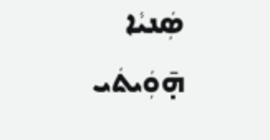ܣܲܢܝܵܐ ܗ̣̄ܘܲܝܬܿܝ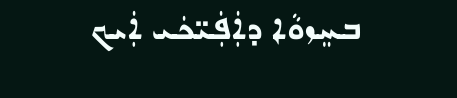ܒܚܸܙܘܵܐ ܕܐܲܦܲܝ̈ܟܿܝ ܐܲܝܟ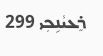ܪܸܥܝܵܢܹܟܼܝ 299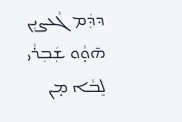ܕܕܲܡ ܓܵܥܨܝܼܢ ܗ̄ܘ̣ܵܘ ܫܲܒܼܪܵܝ ܠܸܒܵܐ ܡ̣ܢ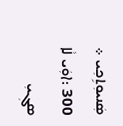ܣܲܢܝܘܼܬܹܟܼܝ ܀ 300 :ܐܘܲܝ ܠܵܐ ܣܓܼܝܼ